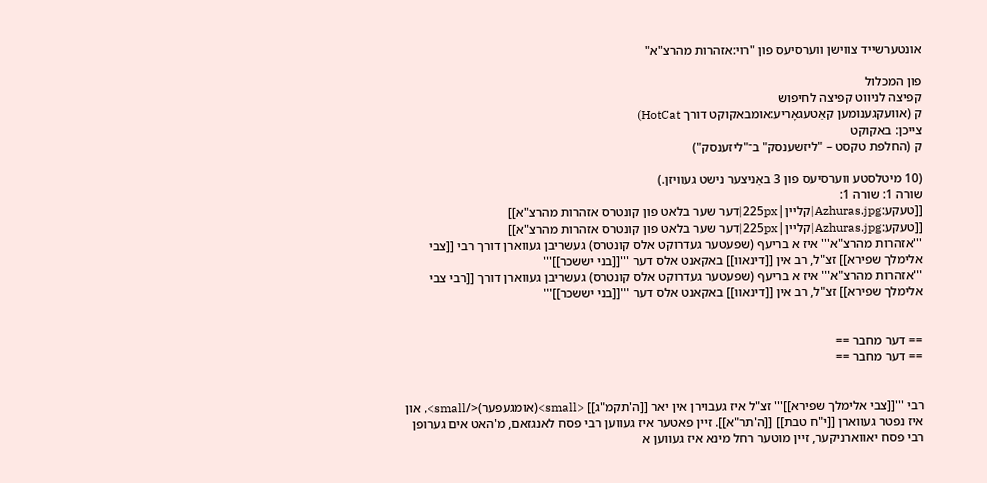אונטערשייד צווישן ווערסיעס פון "רוי:אזהרות מהרצ"א"

פון המכלול
קפיצה לניווט קפיצה לחיפוש
ק (אוועקגענומען קאַטעגאָריע:אומבאקוקט דורך HotCat)
צייכן: באקוקט
ק (החלפת טקסט – "ליזשענסק" ב־"ליזענסק")

(10 מיטלסטע ווערסיעס פון 3 באַניצער נישט געוויזן.)
שורה 1: שורה 1:
[[טעקע:Azhuras.jpg|קליין|225px|דער שער בלאט פון קונטרס אזהרות מהרצ"א]]
[[טעקע:Azhuras.jpg|קליין|225px|דער שער בלאט פון קונטרס אזהרות מהרצ"א]]
'''אזהרות מהרצ"א''' איז א בריעף (שפעטער געדרוקט אלס קונטרס) געשריבן געווארן דורך רבי [[צבי אלימלך שפירא]] זצ"ל, רב אין [[דינאוו]] באקאנט אלס דער '''[[בני יששכר]]'''
'''אזהרות מהרצ"א''' איז א בריעף (שפעטער געדרוקט אלס קונטרס) געשריבן געווארן דורך [[רבי צבי אלימלך שפירא]] זצ"ל, רב אין [[דינאוו]] באקאנט אלס דער '''[[בני יששכר]]'''


== דער מחבר ==
== דער מחבר ==


רבי '''[[צבי אלימלך שפירא]]''' זצ"ל איז געבוירן אין יאר [[ה'תקמ"ג]] <small>(אומגעפער)</small>, און איז נפטר געווארן [[י"ח טבת]] [[ה'תר"א]]. זיין פאטער איז געווען רבי פסח לאנגזאם, מ'האט אים גערופן רבי פסח יאווארניקער, זיין מוטער רחל מינא איז געווען א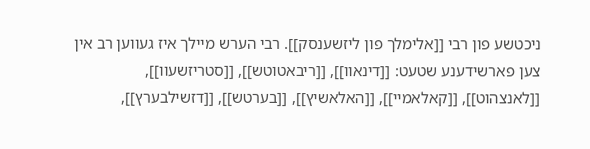ניכטשע פון רבי [[אלימלך פון ליזשענסק]]. רבי הערש מיילך איז געווען רב אין צען פארשידענע שטעט: [[דינאוו]], [[ריבאטוטש]], [[סטריזשעוו]], [[לאנצהוט]], [[קאלאמיי]], [[האלאשיץ]], [[בערטש]], [[דזשילבערץ]],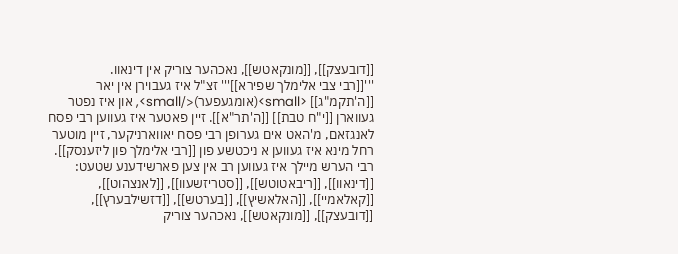[[דובעצק]], [[מונקאטש]], נאכהער צוריק אין דינאוו.
'''[[רבי צבי אלימלך שפירא]]''' זצ"ל איז געבוירן אין יאר [[ה'תקמ"ג]] <small>(אומגעפער)</small>, און איז נפטר געווארן [[י"ח טבת]] [[ה'תר"א]]. זיין פאטער איז געווען רבי פסח לאנגזאם, מ'האט אים גערופן רבי פסח יאווארניקער, זיין מוטער רחל מינא איז געווען א ניכטשע פון [[רבי אלימלך פון ליזענסק]]. רבי הערש מיילך איז געווען רב אין צען פארשידענע שטעט: [[דינאוו]], [[ריבאטוטש]], [[סטריזשעוו]], [[לאנצהוט]], [[קאלאמיי]], [[האלאשיץ]], [[בערטש]], [[דזשילבערץ]], [[דובעצק]], [[מונקאטש]], נאכהער צוריק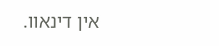אין דינאוו.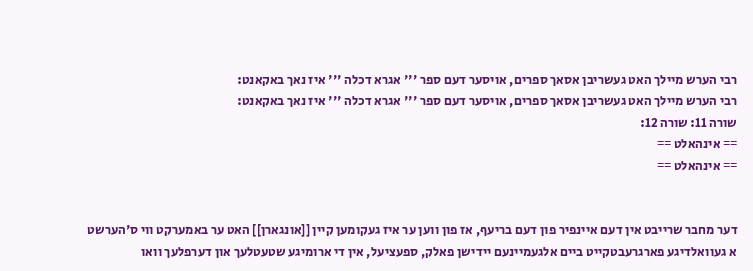רבי הערש מיילך האט געשריבן אסאך ספרים, אויסער דעם ספר ''' אגרא דכלה ''' איז נאך באקאנט:
רבי הערש מיילך האט געשריבן אסאך ספרים, אויסער דעם ספר ''' אגרא דכלה ''' איז נאך באקאנט:
שורה 11: שורה 12:
== אינהאלט ==
== אינהאלט ==


דער מחבר שרייבט אין דעם איינפיר פון דעם בריעף, אז פון ווען ער איז געקומען קיין [[אונגארן]] האט ער באמערקט ווי ס'הערשט א געוואלדיגע פארגרעבטקייט ביים אלגעמיינעם יידישן פאלק, ספעציעל, אין די ארומיגע שטעטלעך און דערפלעך וואו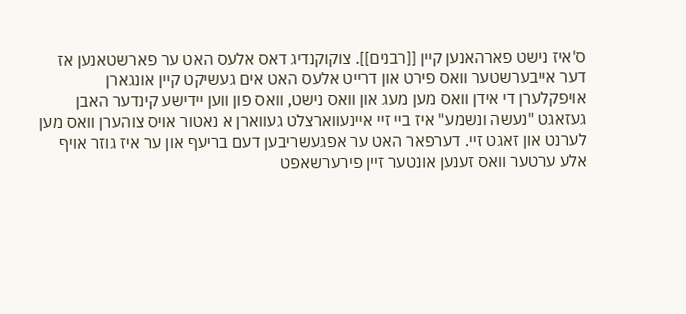ס'איז נישט פארהאנען קיין [[רבנים]]. צוקוקנדיג דאס אלעס האט ער פארשטאנען אז דער אייבערשטער וואס פירט און דרייט אלעס האט אים געשיקט קיין אונגארן אויפקלערן די אידן וואס מען מעג און וואס נישט, וואס פון ווען יידישע קינדער האבן געזאגט "נעשה ונשמע" איז ביי זיי איינעווארצלט געווארן א נאטור אויס צוהערן וואס מען לערנט און זאגט זיי. דערפאר האט ער אפגעשריבען דעם בריעף און ער איז גוזר אויף אלע ערטער וואס זענען אונטער זיין פירערשאפט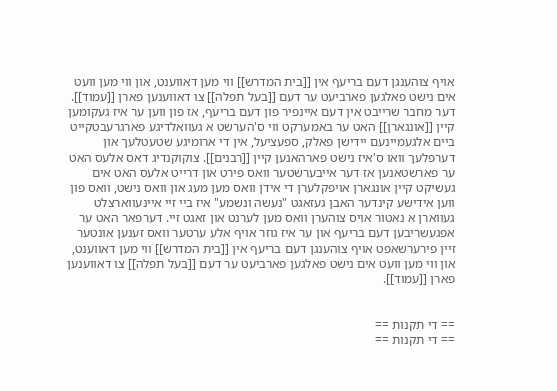אויף צוהענגן דעם בריעף אין [[בית המדרש]] ווי מען דאווענט, און ווי מען וועט אים נישט פאלגען פארביעט ער דעם [[בעל תפלה]] צו דאווענען פארן [[עמוד]].
דער מחבר שרייבט אין דעם איינפיר פון דעם בריעף, אז פון ווען ער איז געקומען קיין [[אונגארן]] האט ער באמערקט ווי ס'הערשט א געוואלדיגע פארגרעבטקייט ביים אלגעמיינעם יידישן פאלק, ספעציעל, אין די ארומיגע שטעטלעך און דערפלעך וואו ס'איז נישט פארהאנען קיין [[רבנים]]. צוקוקנדיג דאס אלעס האט ער פארשטאנען אז דער אייבערשטער וואס פירט און דרייט אלעס האט אים געשיקט קיין אונגארן אויפקלערן די אידן וואס מען מעג און וואס נישט, וואס פון ווען אידישע קינדער האבן געזאגט "נעשה ונשמע" איז ביי זיי איינעווארצלט געווארן א נאטור אויס צוהערן וואס מען לערנט און זאגט זיי. דערפאר האט ער אפגעשריבען דעם בריעף און ער איז גוזר אויף אלע ערטער וואס זענען אונטער זיין פירערשאפט אויף צוהענגן דעם בריעף אין [[בית המדרש]] ווי מען דאווענט, און ווי מען וועט אים נישט פאלגען פארביעט ער דעם [[בעל תפלה]] צו דאווענען פארן [[עמוד]].


== די תקנות ==
== די תקנות ==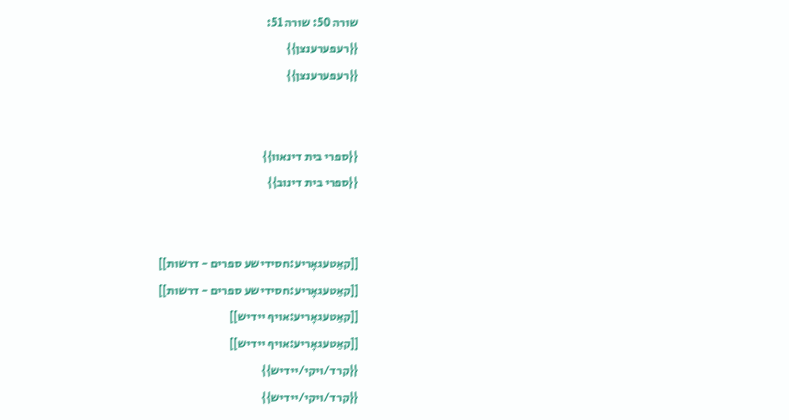שורה 50: שורה 51:
{{רעפערענצן}}
{{רעפערענצן}}


{{ספרי בית דינאוו}}
{{ספרי בית דינוב}}


[[קאַטעגאָריע:חסידישע ספרים - דרשות]]
[[קאַטעגאָריע:חסידישע ספרים - דרשות]]
[[קאַטעגאָריע:אויף יידיש]]
[[קאַטעגאָריע:אויף יידיש]]
{{קרד/ויקי/יידיש}}
{{קרד/ויקי/יידיש}}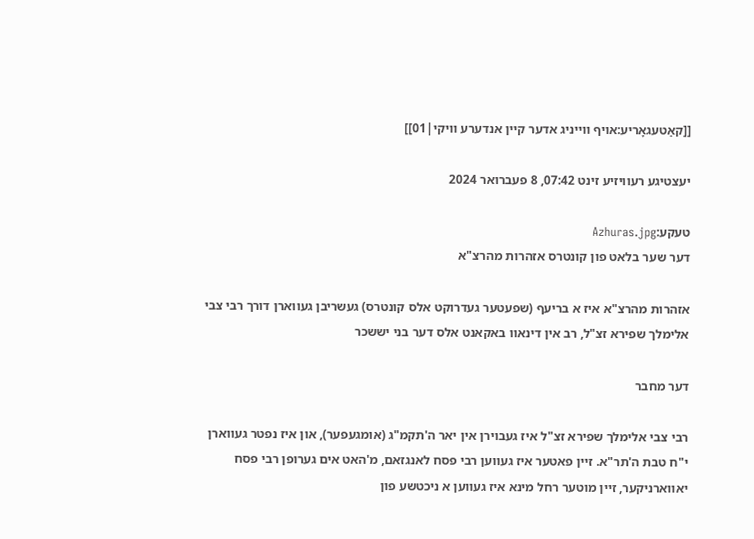[[קאַטעגאָריע:אויף ווייניג אדער קיין אנדערע וויקי|01]]

יעצטיגע רעוויזיע זינט 07:42, 8 פעברואר 2024

טעקע:Azhuras.jpg
דער שער בלאט פון קונטרס אזהרות מהרצ"א

אזהרות מהרצ"א איז א בריעף (שפעטער געדרוקט אלס קונטרס) געשריבן געווארן דורך רבי צבי אלימלך שפירא זצ"ל, רב אין דינאוו באקאנט אלס דער בני יששכר

דער מחבר

רבי צבי אלימלך שפירא זצ"ל איז געבוירן אין יאר ה'תקמ"ג (אומגעפער), און איז נפטר געווארן י"ח טבת ה'תר"א. זיין פאטער איז געווען רבי פסח לאנגזאם, מ'האט אים גערופן רבי פסח יאווארניקער, זיין מוטער רחל מינא איז געווען א ניכטשע פון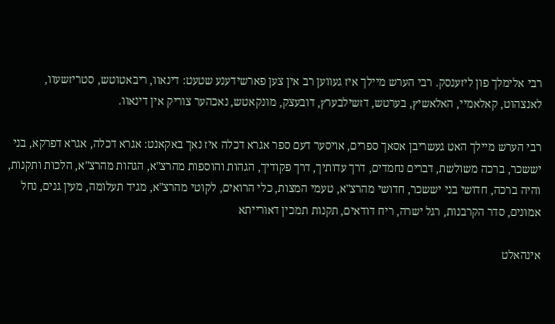רבי אלימלך פון ליזענסק. רבי הערש מיילך איז געווען רב אין צען פארשידענע שטעט: דינאוו, ריבאטוטש, סטריזשעוו, לאנצהוט, קאלאמיי, האלאשיץ, בערטש, דזשילבערץ, דובעצק, מונקאטש, נאכהער צוריק אין דינאוו.

רבי הערש מיילך האט געשריבן אסאך ספרים, אויסער דעם ספר אגרא דכלה איז נאך באקאנט: אגרא דכלה, אגרא דפרקא, בני יששכר, ברכה משולשת, דברים נחמדים, דרך עדותיך, דרך פקודיך, הגהות והוספות מהרצ"א, הגהות מהרצ"א, הלכות ותקנות, והיה ברכה, חדושי בני יששכר, חדושי מהרצ"א, טעמי המצות, כלי הרואים, לקוטי מהרצ"א, מגיד תעלומה, מעין גנים, נחל אמונים, סדר הקרבנות, רגל ישרה, ריח דודאים, תקנות תמכין דאורייתא

אינהאלט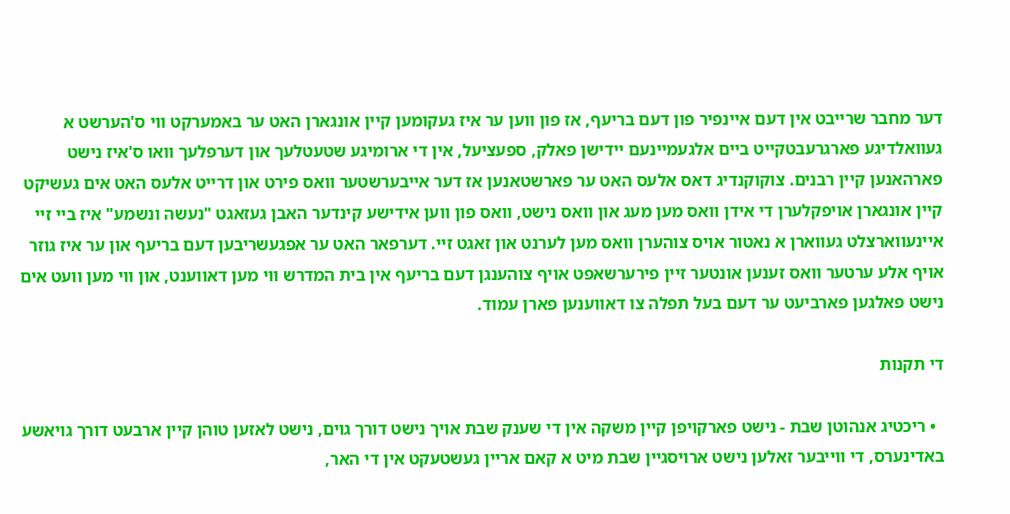דער מחבר שרייבט אין דעם איינפיר פון דעם בריעף, אז פון ווען ער איז געקומען קיין אונגארן האט ער באמערקט ווי ס'הערשט א געוואלדיגע פארגרעבטקייט ביים אלגעמיינעם יידישן פאלק, ספעציעל, אין די ארומיגע שטעטלעך און דערפלעך וואו ס'איז נישט פארהאנען קיין רבנים. צוקוקנדיג דאס אלעס האט ער פארשטאנען אז דער אייבערשטער וואס פירט און דרייט אלעס האט אים געשיקט קיין אונגארן אויפקלערן די אידן וואס מען מעג און וואס נישט, וואס פון ווען אידישע קינדער האבן געזאגט "נעשה ונשמע" איז ביי זיי איינעווארצלט געווארן א נאטור אויס צוהערן וואס מען לערנט און זאגט זיי. דערפאר האט ער אפגעשריבען דעם בריעף און ער איז גוזר אויף אלע ערטער וואס זענען אונטער זיין פירערשאפט אויף צוהענגן דעם בריעף אין בית המדרש ווי מען דאווענט, און ווי מען וועט אים נישט פאלגען פארביעט ער דעם בעל תפלה צו דאווענען פארן עמוד.

די תקנות

  • ריכטיג אנהוטן שבת - נישט פארקויפן קיין משקה אין די שענק שבת אויך נישט דורך גוים, נישט לאזען טוהן קיין ארבעט דורך גויאשע באדינערס, די ווייבער זאלען נישט ארויסגיין שבת מיט א קאם אריין געשטעקט אין די האר,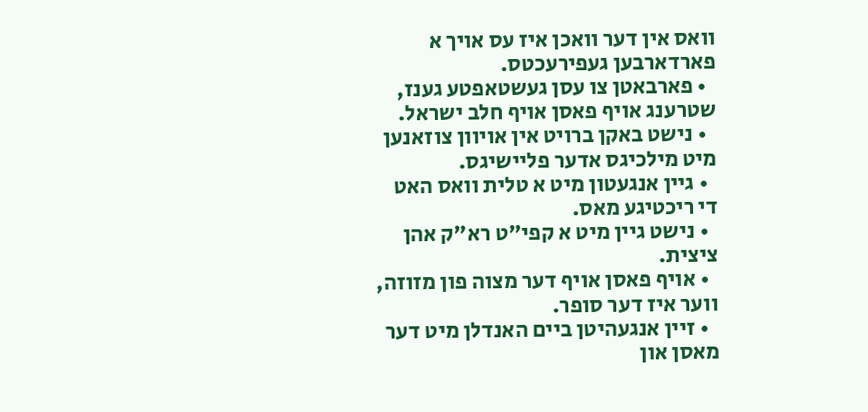וואס אין דער וואכן איז עס אויך א פארדארבען געפירעכטס.
  • פארבאטן צו עסן געשטאפטע גענז, שטרענג אויף פאסן אויף חלב ישראל.
  • נישט באקן ברויט אין אויוון צוזאנען מיט מילכיגס אדער פליישיגס.
  • גיין אנגעטון מיט א טלית וואס האט די ריכטיגע מאס.
  • נישט גיין מיט א קפי"ט רא"ק אהן ציצית.
  • אויף פאסן אויף דער מצוה פון מזוזה, ווער איז דער סופר.
  • זיין אנגעהיטן ביים האנדלן מיט דער מאסן און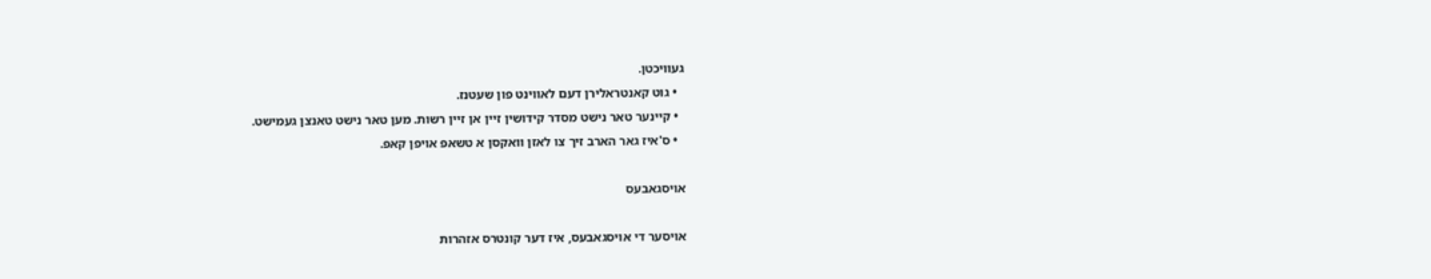געוויכטן.
  • גוט קאנטראלירן דעם לאווינט פון שעטנז.
  • קיינער טאר נישט מסדר קידושין זיין אן זיין רשות. מען טאר נישט טאנצן געמישט.
  • ס'איז גאר הארב זיך צו לאזן וואקסן א טשאפ אויפן קאפ.

אויסגאבעס

אויסער די אויסגאבעס, איז דער קונטרס אזהרות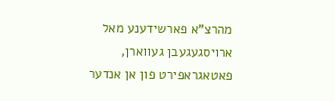מהרצ"א פארשידענע מאל ארויסגעגעבן געווארן, פאטאגראפירט פון אן אנדער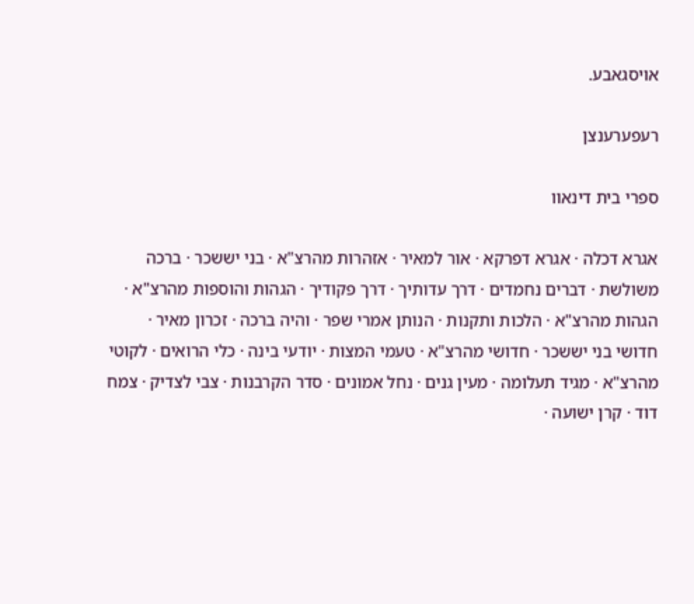אויסגאבע.

רעפערענצן

ספרי בית דינאוו

אגרא דכלה · אגרא דפרקא · אור למאיר · אזהרות מהרצ"א · בני יששכר · ברכה משולשת · דברים נחמדים · דרך עדותיך · דרך פקודיך · הגהות והוספות מהרצ"א · הגהות מהרצ"א · הלכות ותקנות · הנותן אמרי שפר · והיה ברכה · זכרון מאיר · חדושי בני יששכר · חדושי מהרצ"א · טעמי המצות · יודעי בינה · כלי הרואים · לקוטי מהרצ"א · מגיד תעלומה · מעין גנים · נחל אמונים · סדר הקרבנות · צבי לצדיק · צמח דוד · קרן ישועה ·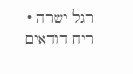רגל ישרה · ריח דודאים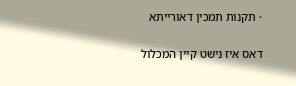· תקנות תמכין דאורייתא

דאס איז נישט קיין המכלול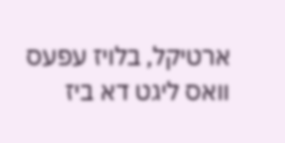ארטיקל, בלויז עפעס וואס ליגט דא ביז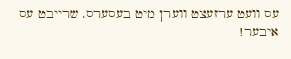עס וועט ערזעצט ווערן מיט בעסערס. שרייבט עס איבער!